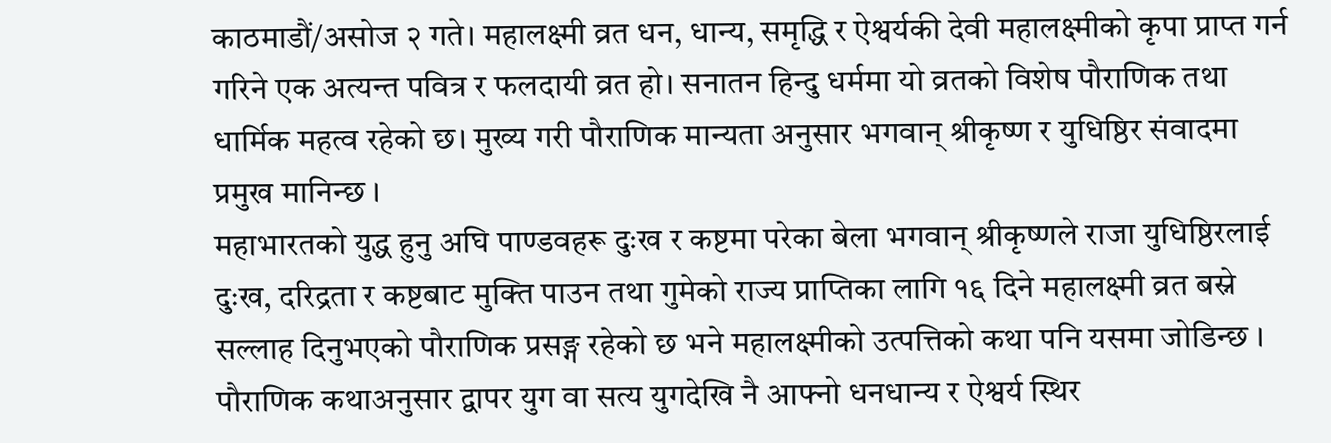काठमाडौं/असोज २ गते। महालक्ष्मी व्रत धन, धान्य, समृद्धि र ऐश्वर्यकी देवी महालक्ष्मीको कृपा प्राप्त गर्न गरिने एक अत्यन्त पवित्र र फलदायी व्रत हो। सनातन हिन्दु धर्ममा यो व्रतको विशेष पौराणिक तथा धार्मिक महत्व रहेको छ। मुख्य गरी पौराणिक मान्यता अनुसार भगवान् श्रीकृष्ण र युधिष्ठिर संवादमा प्रमुख मानिन्छ ।
महाभारतको युद्ध हुनु अघि पाण्डवहरू दुःख र कष्टमा परेका बेला भगवान् श्रीकृष्णले राजा युधिष्ठिरलाई दुःख, दरिद्रता र कष्टबाट मुक्ति पाउन तथा गुमेको राज्य प्राप्तिका लागि १६ दिने महालक्ष्मी व्रत बस्ने सल्लाह दिनुभएको पौराणिक प्रसङ्ग रहेको छ भने महालक्ष्मीको उत्पत्तिको कथा पनि यसमा जोडिन्छ । पौराणिक कथाअनुसार द्वापर युग वा सत्य युगदेखि नै आफ्नो धनधान्य र ऐश्वर्य स्थिर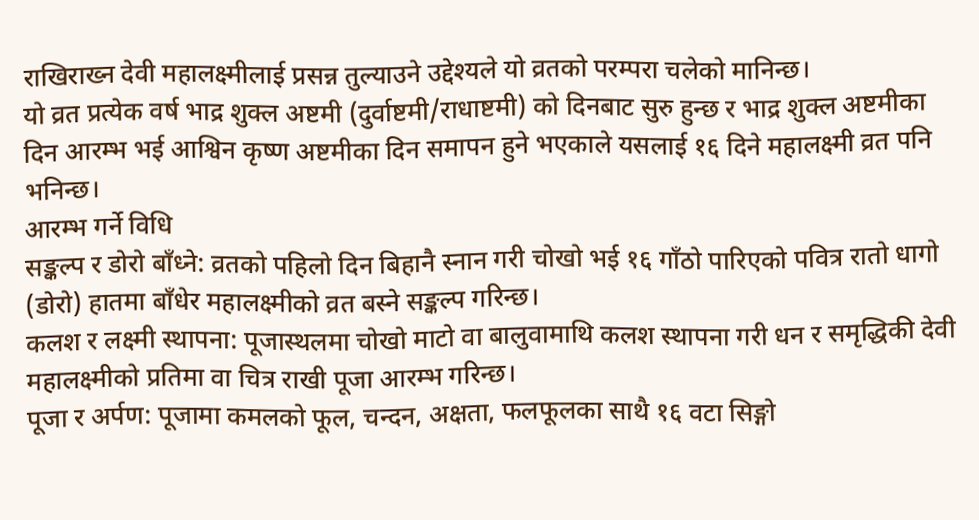राखिराख्न देवी महालक्ष्मीलाई प्रसन्न तुल्याउने उद्देश्यले यो व्रतको परम्परा चलेको मानिन्छ।
यो व्रत प्रत्येक वर्ष भाद्र शुक्ल अष्टमी (दुर्वाष्टमी/राधाष्टमी) को दिनबाट सुरु हुन्छ र भाद्र शुक्ल अष्टमीका दिन आरम्भ भई आश्विन कृष्ण अष्टमीका दिन समापन हुने भएकाले यसलाई १६ दिने महालक्ष्मी व्रत पनि भनिन्छ।
आरम्भ गर्ने विधि
सङ्कल्प र डोरो बाँध्ने: व्रतको पहिलो दिन बिहानै स्नान गरी चोखो भई १६ गाँठो पारिएको पवित्र रातो धागो (डोरो) हातमा बाँधेर महालक्ष्मीको व्रत बस्ने सङ्कल्प गरिन्छ।
कलश र लक्ष्मी स्थापना: पूजास्थलमा चोखो माटो वा बालुवामाथि कलश स्थापना गरी धन र समृद्धिकी देवी महालक्ष्मीको प्रतिमा वा चित्र राखी पूजा आरम्भ गरिन्छ।
पूजा र अर्पण: पूजामा कमलको फूल, चन्दन, अक्षता, फलफूलका साथै १६ वटा सिङ्गो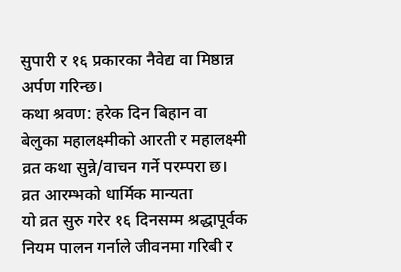सुपारी र १६ प्रकारका नैवेद्य वा मिष्ठान्न अर्पण गरिन्छ।
कथा श्रवण: हरेक दिन बिहान वा बेलुका महालक्ष्मीको आरती र महालक्ष्मी व्रत कथा सुन्ने/वाचन गर्ने परम्परा छ।
व्रत आरम्भको धार्मिक मान्यता
यो व्रत सुरु गरेर १६ दिनसम्म श्रद्धापूर्वक नियम पालन गर्नाले जीवनमा गरिबी र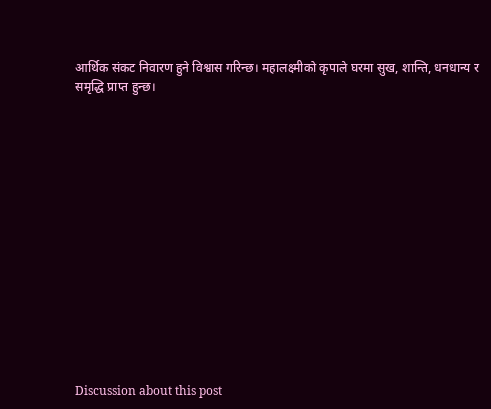आर्थिक संकट निवारण हुने विश्वास गरिन्छ। महालक्ष्मीको कृपाले घरमा सुख, शान्ति, धनधान्य र समृद्धि प्राप्त हुन्छ।















Discussion about this post